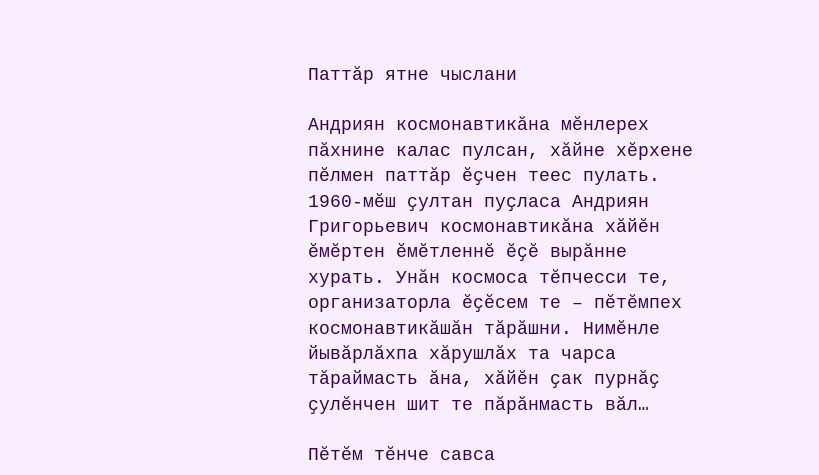Паттӑр ятне чыслани

Андриян космонавтикӑна мӗнлерех пӑхнине калас пулсан, хӑйне хӗрхене пӗлмен паттӑр ӗҫчен теес пулать. 1960-мӗш ҫултан пуҫласа Андриян Григорьевич космонавтикӑна хӑйӗн ӗмӗртен ӗмӗтленнӗ ӗҫӗ вырӑнне хурать. Унӑн космоса тӗпчесси те, организаторла ӗҫӗсем те – пӗтӗмпех космонавтикӑшӑн тӑрӑшни. Нимӗнле йывӑрлӑхпа хӑрушлӑх та чарса тӑраймасть ӑна, хӑйӗн ҫак пурнӑҫ ҫулӗнчен шит те пӑрӑнмасть вӑл…

Пӗтӗм тӗнче савса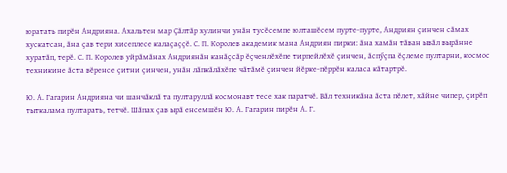юратать пирӗн Андрияна. Ахальтен мар Ҫӑлтӑр хулинчи унӑн тусӗсемпе юлташӗсем пурте-пурте, Андриян ҫинчен сӑмах хускатсан, ӑна ҫав тери хисеплесе калаҫаҫҫӗ. С. П. Королев академик мана Андриян пирки: ӑна хамӑн тӑван ывӑл вырӑнне хуратӑп, терӗ. С. П. Королев уйрӑмӑнах Андриянӑн канӑҫсӑр ӗҫченлӗхӗпе тирпейлӗхӗ ҫинчен, ӑспӳҫпа ӗҫлеме пултарни, космос техникине ӑста вӗренсе ҫитни ҫинчен, унӑн лӑпкӑлӑхӗпе чӑтӑмӗ ҫинчен йӗрке-пӗррӗн каласа кӑтартрӗ.

Ю. А. Гагарин Андрияна чи шанчӑклӑ та пултаруллӑ космонавт тесе хак паратчӗ. Вӑл техникӑна ӑста пӗлет, хӑйне чипер, ҫирӗп тыткалама пултарать, тетчӗ. Шӑпах ҫав ырӑ енсемшӗн Ю. А. Гагарин пирӗн А. Г.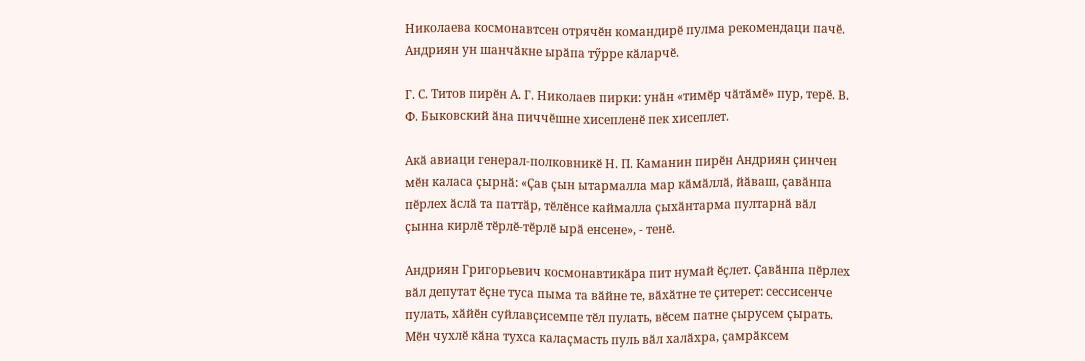Николаева космонавтсен отрячӗн командирӗ пулма рекомендаци пачӗ. Андриян ун шанчӑкне ырӑпа тӳрре кӑларчӗ.

Г. С. Титов пирӗн А. Г. Николаев пирки: унӑн «тимӗр чӑтӑмӗ» пур, терӗ. В. Ф. Быковский ӑна пиччӗшне хисепленӗ пек хисеплет.

Акӑ авиаци генерал-полковникӗ Н. П. Каманин пирӗн Андриян ҫинчен мӗн каласа ҫырнӑ: «Ҫав ҫын ытармалла мар кӑмӑллӑ, йӑваш, ҫавӑнпа пӗрлех ӑслӑ та паттӑр, тӗлӗнсе каймалла ҫыхӑнтарма пултарнӑ вӑл ҫынна кирлӗ тӗрлӗ-тӗрлӗ ырӑ енсене», - тенӗ.

Андриян Григорьевич космонавтикӑра пит нумай ӗҫлет. Ҫавӑнпа пӗрлех вӑл депутат ӗҫне туса пыма та вӑйне те, вӑхӑтне те ҫитерет: сессисенче пулать, хӑйӗн суйлавҫисемпе тӗл пулать, вӗсем патне ҫырусем ҫырать. Мӗн чухлӗ кӑна тухса калаҫмасть пуль вӑл халӑхра, ҫамрӑксем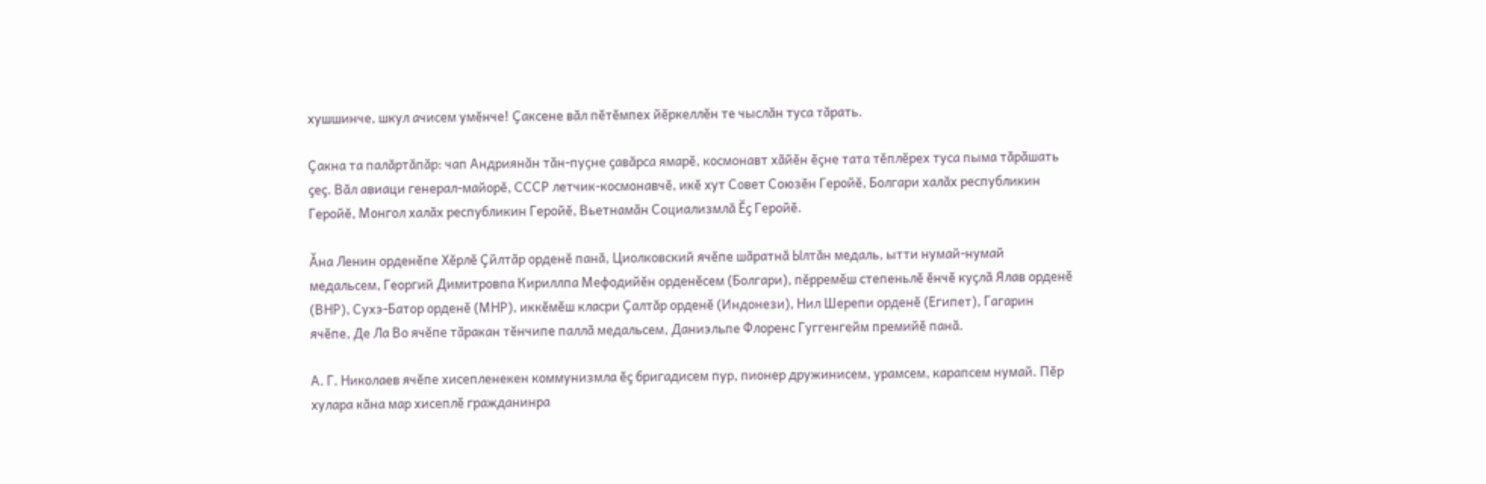хушшинче, шкул ачисем умӗнче! Ҫаксене вӑл пӗтӗмпех йӗркеллӗн те чыслӑн туса тӑрать.

Ҫакна та палӑртӑпӑр: чап Андриянӑн тӑн-пуҫне ҫавӑрса ямарӗ, космонавт хӑйӗн ӗҫне тата тӗплӗрех туса пыма тӑрӑшать ҫеҫ. Вӑл авиаци генерал-майорӗ, СССР летчик-космонавчӗ, икӗ хут Совет Союзӗн Геройӗ, Болгари халӑх республикин Геройӗ, Монгол халӑх республикин Геройӗ, Вьетнамӑн Социализмлӑ Ĕҫ Геройӗ.

Ǎна Ленин орденӗпе Хӗрлӗ Ҫйлтӑр орденӗ панӑ, Циолковский ячӗпе шӑратнӑ Ылтӑн медаль, ытти нумай-нумай медальсем, Георгий Димитровпа Кириллпа Мефодийӗн орденӗсем (Болгари), пӗрремӗш степеньлӗ ӗнчӗ куҫлӑ Ялав орденӗ (ВНР), Сухэ-Батор орденӗ (МНР), иккӗмӗш класри Ҫалтӑр орденӗ (Индонези), Нил Шерепи орденӗ (Египет), Гагарин ячӗпе, Де Ла Во ячӗпе тӑракан тӗнчипе паллӑ медальсем, Даниэльпе Флоренс Гуггенгейм премийӗ панӑ.

А. Г. Николаев ячӗпе хисепленекен коммунизмла ӗҫ бригадисем пур, пионер дружинисем, урамсем, карапсем нумай. Пӗр хулара кӑна мар хисеплӗ гражданинра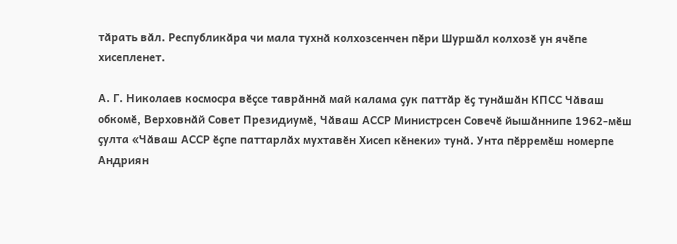тӑрать вӑл. Республикӑра чи мала тухнӑ колхозсенчен пӗри Шуршӑл колхозӗ ун ячӗпе хисепленет.

А. Г. Николаев космосра вӗҫсе таврӑннӑ май калама ҫук паттӑр ӗҫ тунӑшӑн КПСС Чӑваш обкомӗ, Верховнӑй Совет Президиумӗ, Чӑваш АССР Министрсен Совечӗ йышӑннипе 1962-мӗш ҫулта «Чӑваш АССР ӗҫпе паттарлӑх мухтавӗн Хисеп кӗнеки» тунӑ. Унта пӗрремӗш номерпе Андриян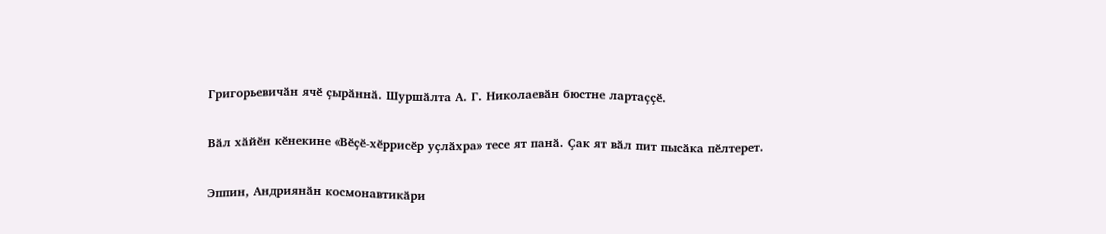Григорьевичӑн ячӗ ҫырӑннӑ. Шуршӑлта А. Г. Николаевӑн бюстне лартаҫҫӗ.

Вӑл хӑйӗн кӗнекине «Вӗҫӗ-хӗррисӗр уҫлӑхра» тесе ят панӑ. Ҫак ят вӑл пит пысӑка пӗлтерет.

Эппин, Андриянӑн космонавтикӑри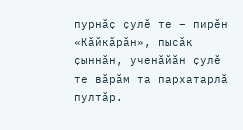пурнӑҫ ҫулӗ те – пирӗн «Кӑйкӑрӑн», пысӑк ҫыннӑн, ученӑйӑн ҫулӗ те вӑрӑм та пархатарлӑ пултӑр.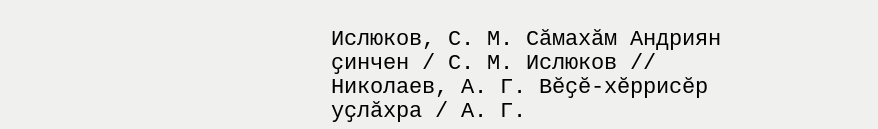Ислюков, С. М. Сӑмахӑм Андриян ҫинчен / С. М. Ислюков // Николаев, А. Г. Вӗҫӗ-хӗррисӗр уҫлӑхра / А. Г.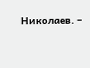Николаев. –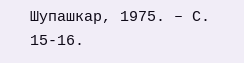Шупашкар, 1975. – С. 15-16.